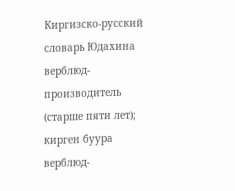Киргизско-русский словарь Юдахина
верблюд-производитель (старше пяти лет);
кирген буура верблюд-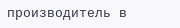производитель в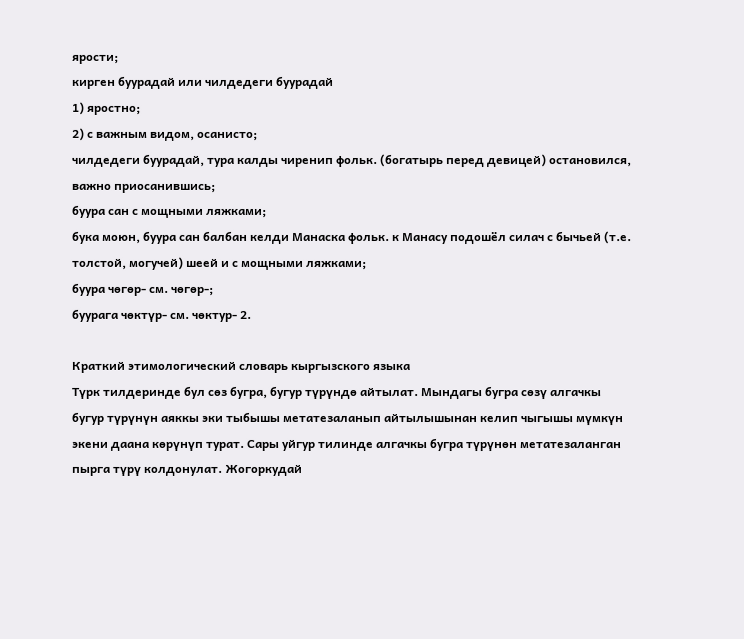ярости;
кирген буурадай или чилдедеги буурадай
1) яростно;
2) с важным видом, осанисто;
чилдедеги буурадай, тура калды чиренип фольк. (богатырь перед девицей) остановился, важно приосанившись;
буура сан с мощными ляжками;
бука моюн, буура сан балбан келди Манаска фольк. к Манасу подошёл силач с бычьей (т.е. толстой, могучей) шеей и с мощными ляжками;
буура чөгөр- см. чөгөр-;
буурага чөктүр- см. чөктур- 2.

Краткий этимологический словарь кыргызского языка
Түрк тилдеринде бул сөз бугра, бугур түрүндө айтылат. Мындагы бугра сөзү алгачкы бугур түрүнүн аяккы эки тыбышы метатезаланып айтылышынан келип чыгышы мүмкүн экени даана көрүнүп турат. Сары уйгур тилинде алгачкы бугра түрүнөн метатезаланган пырга түрү колдонулат. Жогоркудай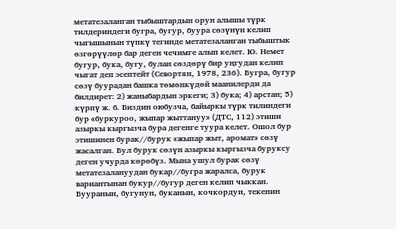метатезаланган тыбыштардын орун алышы түрк тилдериндеги бугра, бугур, буура сөзүнүн келип чыгышынын түпкү тегинде метатезаланган тыбыштык өзгөрүүлөр бар деген чечимге алып келет. Ю. Немет бугур, бука, бугу, булан сөздөрү бир уңгудан келип чыгат деп эсептейт (Севортян, 1978, 236). Бугра, бугур сөзү буурадан башка төмөнкүдөй маанилерди да билдирет: 2) жаныбардын эркеги; 3) бука; 4) арстан; 5) күрпү ж. б. Биздин оюбузча, байыркы түрк тилиндеги бур «буркуроо, жыпар жыттануу» (ДТС, 112) этиши азыркы кыргызча бура дегенге туура келет. Ошол бур этишинен бурак//бурук «жыпар жыт, аромат» сөзү жасалган. Бул бурук сөзүн азыркы кыргызча буруксу деген учурда көрөбүз. Мына ушул бурак сөзү метатезалануудан букар//бугра жаралса, бурук вариантынан букур//бугур деген келип чыккан. Бууранын, бугунун, буканын, кочкордун, текенин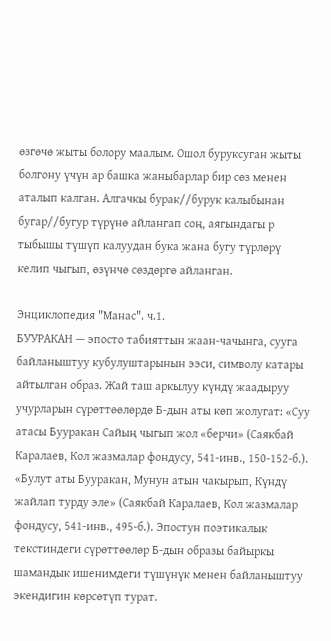өзгөчө жыты болору маалым. Ошол буруксуган жыты болгону үчүн ар башка жаныбарлар бир сөз менен аталып калган. Алгачкы бурак//бурук калыбынан бугар//бугур түрүнө айлангап соң, аягындагы р тыбышы түшүп калуудан бука жана бугу түрлөрү келип чыгып, өзүнчө сөздөргө айланган.

Энциклопедия "Манас". ч.1.
БУУРАКАН — эпосто табияттын жаан-чачынга, сууга байланыштуу кубулуштарынын ээси, символу катары айтылган образ. Жай таш аркылуу күндү жаадыруу учурларын сүрөттөөлөрдө Б-дын аты көп жолугат: «Суу атасы Бууракан Сайың чыгып жол «берчи» (Саякбай Каралаев, Кол жазмалар фондусу, 541-инв., 150-152-б.). «Булут аты Бууракан, Мунун атын чакырып, Күндү жайлап турду эле» (Саякбай Каралаев, Кол жазмалар фондусу, 541-инв., 495-б.). Эпостун поэтикалык текстиндеги сүрөттөөлөр Б-дын образы байыркы шамандык ишенимдеги түшүнүк менен байланыштуу экендигин көрсөтүп турат.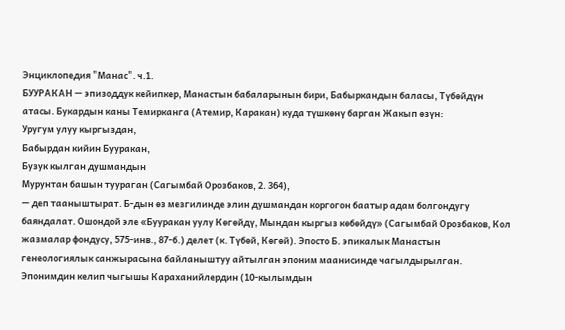Энциклопедия "Манас". ч.1.
БУУРАКАН — эпизоддук кейипкер, Манастын бабаларынын бири, Бабыркандын баласы, Түбөйдүн атасы. Букардын каны Темирканга (Атемир, Каракан) куда түшкөнү барган Жакып өзүн:
Уругум улуу кыргыздан,
Бабырдан кийин Бууракан,
Бузук кылган душмандын
Мурунтан башын туураган (Сагымбай Орозбаков, 2. 364),
— деп тааныштырат. Б-дын өз мезгилинде элин душмандан коргогон баатыр адам болгондугу баяндалат. Ошондой эле «Бууракан уулу Көгөйдү, Мындан кыргыз көбөйдү» (Сагымбай Орозбаков, Кол жазмалар фондусу, 575-инв., 87-б.) делет (к. Түбөй, Көгөй). Эпосто Б. эпикалык Манастын генеологиялык санжырасына байланыштуу айтылган эпоним маанисинде чагылдырылган. Эпонимдин келип чыгышы Караханийлердин (10-кылымдын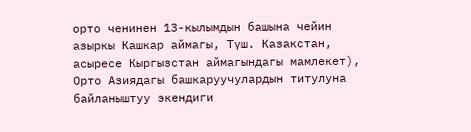орто ченинен 13-кылымдын башына чейин азыркы Кашкар аймагы, Түш. Казакстан, асыресе Кыргызстан аймагындагы мамлекет), Орто Азиядагы башкаруучулардын титулуна байланыштуу экендиги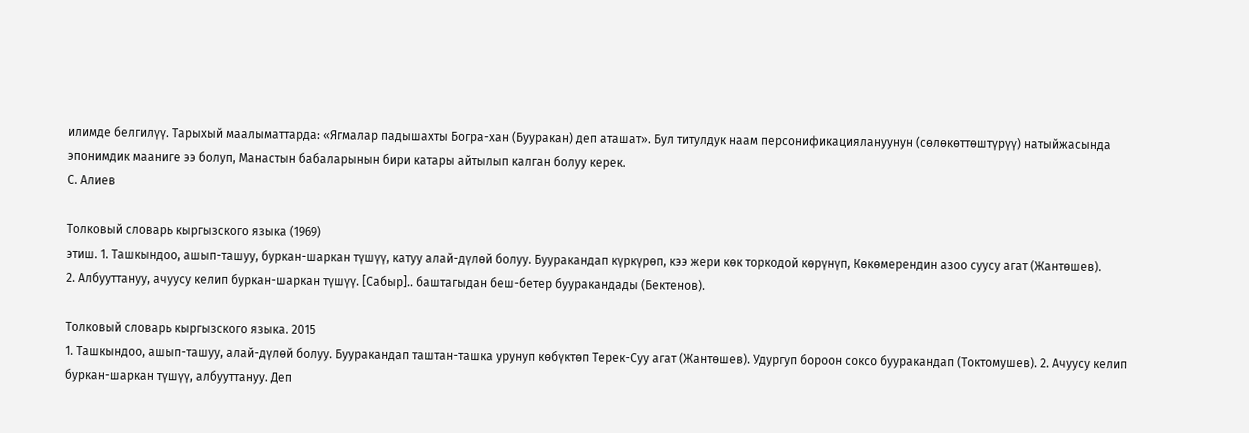илимде белгилүү. Тарыхый маалыматтарда: «Ягмалар падышахты Богра-хан (Бууракан) деп аташат». Бул титулдук наам персонификациялануунун (сөлөкөттөштүрүү) натыйжасында эпонимдик мааниге ээ болуп, Манастын бабаларынын бири катары айтылып калган болуу керек.
С. Алиев

Толковый словарь кыргызского языка (1969)
этиш. 1. Ташкындоо, ашып-ташуу, буркан-шаркан түшүү, катуу алай-дүлөй болуу. Бууракандап күркүрөп, кээ жери көк торкодой көрүнүп, Көкөмерендин азоо суусу агат (Жантөшев).
2. Албууттануу, ачуусу келип буркан-шаркан түшүү. [Сабыр].. баштагыдан беш-бетер бууракандады (Бектенов).

Толковый словарь кыргызского языка. 2015
1. Ташкындоо, ашып-ташуу, алай-дүлөй болуу. Бууракандап таштан-ташка урунуп көбүктөп Терек-Суу агат (Жантөшев). Удургуп бороон соксо бууракандап (Токтомушев). 2. Ачуусу келип буркан-шаркан түшүү, албууттануу. Деп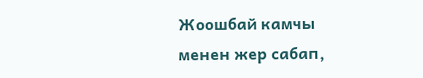Жоошбай камчы менен жер сабап,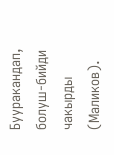Бууракандап, болуш-бийди чакырды (Маликов).